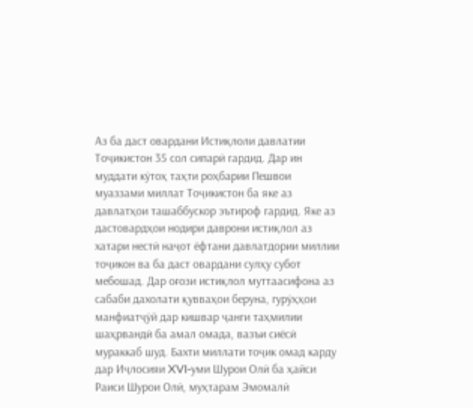Аз ба даст овардани Истиқлоли давлатии Тоҷикистон 35 сол сипарӣ гардид. Дар ин муддати кӯтоҳ таҳти роҳбарии Пешвои муаззами миллат Тоҷикистон ба яке аз давлатҳои ташаббускор эътироф гардид. Яке аз дастовардҳои нодири даврони истиқлол аз хатари нестӣ наҷот ёфтани давлатдории миллии тоҷикон ва ба даст овардани сулҳу субот мебошад. Дар оғози истиқлол муттаасифона аз сабаби дахолати қувваҳои беруна, гурӯҳҳои манфиатҷӯй дар кишвар ҷанги таҳмилии шаҳрвандӣ ба амал омада, вазъи сиёсӣ мураккаб шуд. Бахти миллати тоҷик омад карду дар Иҷлосияи XVI-уми Шурои Олӣ ба ҳайси Раиси Шурои Олӣ, муҳтарам Эмомалӣ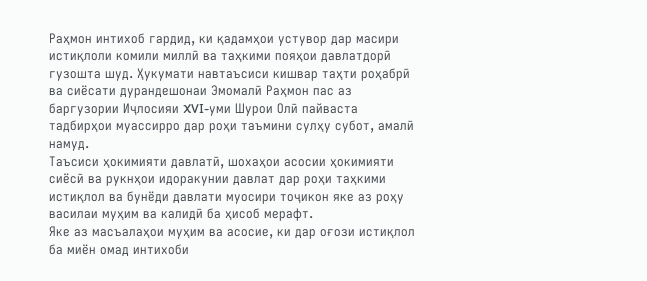Раҳмон интихоб гардид, ки қадамҳои устувор дар масири истиқлоли комили миллӣ ва таҳкими пояҳои давлатдорӣ гузошта шуд. Ҳукумати навтаъсиси кишвар таҳти роҳабрӣ ва сиёсати дурандешонаи Эмомалӣ Раҳмон пас аз баргузории Иҷлосияи XVI-уми Шурои Олӣ пайваста тадбирҳои муассирро дар роҳи таъмини сулҳу субот, амалӣ намуд.
Таъсиси ҳокимияти давлатӣ, шохаҳои асосии ҳокимияти сиёсӣ ва рукнҳои идоракунии давлат дар роҳи таҳкими истиқлол ва бунёди давлати муосири тоҷикон яке аз роҳу василаи муҳим ва калидӣ ба ҳисоб мерафт.
Яке аз масъалаҳои муҳим ва асосие, ки дар оғози истиқлол ба миён омад интихоби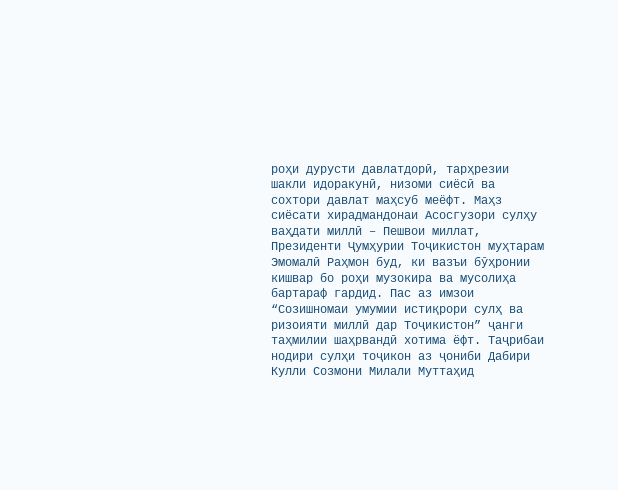роҳи дурусти давлатдорӣ, тарҳрезии шакли идоракунӣ, низоми сиёсӣ ва сохтори давлат маҳсуб меёфт. Маҳз сиёсати хирадмандонаи Асосгузори сулҳу ваҳдати миллӣ – Пешвои миллат, Президенти Ҷумҳурии Тоҷикистон муҳтарам Эмомалӣ Раҳмон буд, ки вазъи бӯҳронии кишвар бо роҳи музокира ва мусолиҳа бартараф гардид. Пас аз имзои “Созишномаи умумии истиқрори сулҳ ва ризоияти миллӣ дар Тоҷикистон” ҷанги таҳмилии шаҳрвандӣ хотима ёфт. Таҷрибаи нодири сулҳи тоҷикон аз ҷониби Дабири Кулли Созмони Милали Муттаҳид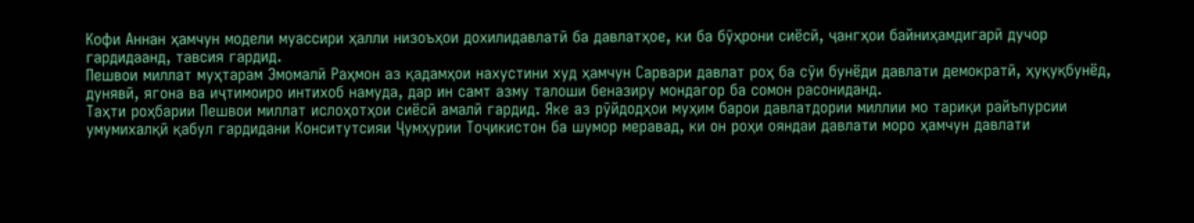Кофи Аннан ҳамчун модели муассири ҳалли низоъҳои дохилидавлатӣ ба давлатҳое, ки ба бӯҳрони сиёсӣ, ҷангҳои байниҳамдигарӣ дучор гардидаанд, тавсия гардид.
Пешвои миллат муҳтарам Эмомалӣ Раҳмон аз қадамҳои нахустини худ ҳамчун Сарвари давлат роҳ ба сӯи бунёди давлати демократӣ, ҳуқуқбунёд, дунявӣ, ягона ва иҷтимоиро интихоб намуда, дар ин самт азму талоши беназиру мондагор ба сомон расониданд.
Таҳти роҳбарии Пешвои миллат ислоҳотҳои сиёсӣ амалӣ гардид. Яке аз рӯйдодҳои муҳим барои давлатдории миллии мо тариқи райъпурсии умумихалқӣ қабул гардидани Конситутсияи Ҷумҳурии Тоҷикистон ба шумор меравад, ки он роҳи ояндаи давлати моро ҳамчун давлати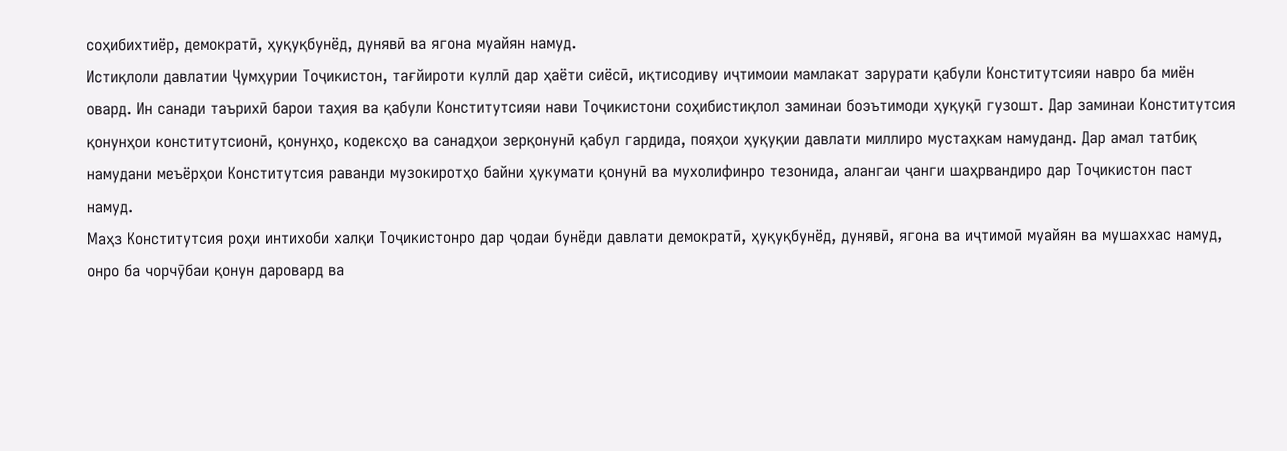соҳибихтиёр, демократӣ, ҳуқуқбунёд, дунявӣ ва ягона муайян намуд.
Истиқлоли давлатии Ҷумҳурии Тоҷикистон, тағйироти куллӣ дар ҳаёти сиёсӣ, иқтисодиву иҷтимоии мамлакат зарурати қабули Конститутсияи навро ба миён овард. Ин санади таърихӣ барои таҳия ва қабули Конститутсияи нави Тоҷикистони соҳибистиқлол заминаи боэътимоди ҳуқуқӣ гузошт. Дар заминаи Конститутсия қонунҳои конститутсионӣ, қонунҳо, кодексҳо ва санадҳои зерқонунӣ қабул гардида, пояҳои ҳуқуқии давлати миллиро мустаҳкам намуданд. Дар амал татбиқ намудани меъёрҳои Конститутсия раванди музокиротҳо байни ҳукумати қонунӣ ва мухолифинро тезонида, алангаи ҷанги шаҳрвандиро дар Тоҷикистон паст намуд.
Маҳз Конститутсия роҳи интихоби халқи Тоҷикистонро дар ҷодаи бунёди давлати демократӣ, ҳуқуқбунёд, дунявӣ, ягона ва иҷтимоӣ муайян ва мушаххас намуд, онро ба чорчӯбаи қонун даровард ва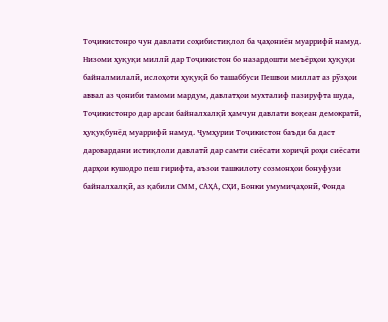Тоҷикистонро чун давлати соҳибистиқлол ба ҷаҳониён муаррифӣ намуд. Низоми ҳуқуқи миллӣ дар Тоҷикистон бо назардошти меъёрҳои ҳуқуқи байналмилалӣ, ислоҳоти ҳуқуқӣ бо ташаббуси Пешвои миллат аз рӯзҳои аввал аз ҷониби тамоми мардум, давлатҳои мухталиф пазируфта шуда, Тоҷикистонро дар арсаи байналхалқӣ ҳамчун давлати воқеан демократӣ, ҳуқуқбунёд муаррифӣ намуд. Ҷумҳурии Тоҷикистон баъди ба даст даровардани истиқлоли давлатӣ дар самти сиёсати хориҷӣ роҳи сиёсати дарҳои кушодро пеш гирифта, аъзои ташкилоту созмонҳои бонуфузи байналхалқӣ, аз қабили СММ, САҲА, СҲИ, Бонки умумиҷаҳонӣ, Фонда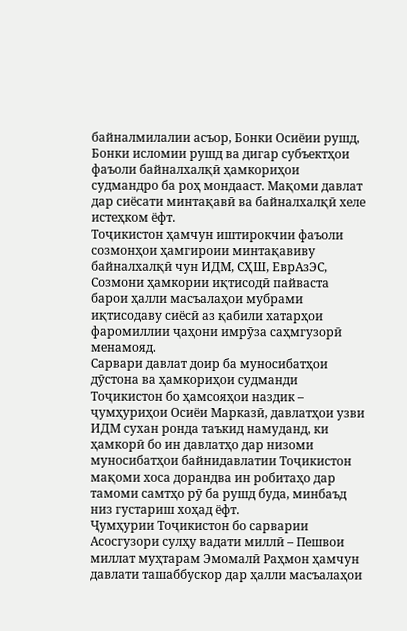байналмилалии асъор, Бонки Осиёии рушд, Бонки исломии рушд ва дигар субъектҳои фаъоли байналхалқӣ ҳамкориҳои судмандро ба роҳ мондааст. Мақоми давлат дар сиёсати минтақавӣ ва байналхалқӣ хеле истеҳком ёфт.
Тоҷикистон ҳамчун иштирокчии фаъоли созмонҳои ҳамгироии минтақавиву байналхалқӣ чун ИДМ, СҲШ, ЕврАзЭС, Созмони ҳамкории иқтисодӣ пайваста барои ҳалли масъалаҳои мубрами иқтисодаву сиёсӣ аз қабили хатарҳои фаромиллии ҷаҳони имрӯза саҳмгузорӣ менамояд.
Сарвари давлат доир ба муносибатҳои дӯстона ва ҳамкориҳои судманди Тоҷикистон бо ҳамсояҳои наздик – ҷумҳуриҳои Осиёи Марказӣ, давлатҳои узви ИДМ сухан ронда таъкид намуданд, ки ҳамкорӣ бо ин давлатҳо дар низоми муносибатҳои байнидавлатии Тоҷикистон мақоми хоса дорандва ин робитаҳо дар тамоми самтҳо рӯ ба рушд буда, минбаъд низ густариш хоҳад ёфт.
Ҷумҳурии Тоҷикистон бо сарварии Асосгузори сулҳу вадати миллӣ – Пешвои миллат муҳтарам Эмомалӣ Раҳмон ҳамчун давлати ташаббускор дар ҳалли масъалаҳои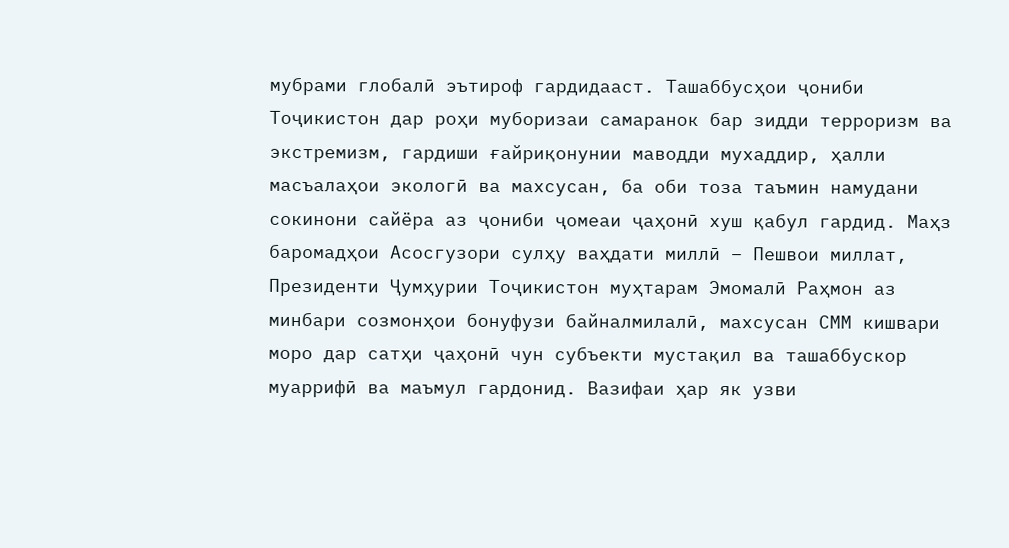мубрами глобалӣ эътироф гардидааст. Ташаббусҳои ҷониби Тоҷикистон дар роҳи муборизаи самаранок бар зидди терроризм ва экстремизм, гардиши ғайриқонунии маводди мухаддир, ҳалли масъалаҳои экологӣ ва махсусан, ба оби тоза таъмин намудани сокинони сайёра аз ҷониби ҷомеаи ҷаҳонӣ хуш қабул гардид. Маҳз баромадҳои Асосгузори сулҳу ваҳдати миллӣ – Пешвои миллат, Президенти Ҷумҳурии Тоҷикистон муҳтарам Эмомалӣ Раҳмон аз минбари созмонҳои бонуфузи байналмилалӣ, махсусан СММ кишвари моро дар сатҳи ҷаҳонӣ чун субъекти мустақил ва ташаббускор муаррифӣ ва маъмул гардонид. Вазифаи ҳар як узви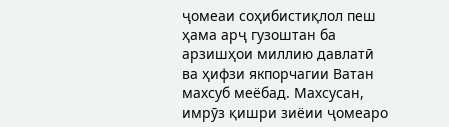ҷомеаи соҳибистиқлол пеш ҳама арҷ гузоштан ба арзишҳои миллию давлатӣ ва ҳифзи якпорчагии Ватан махсуб меёбад. Махсусан, имрӯз қишри зиёии ҷомеаро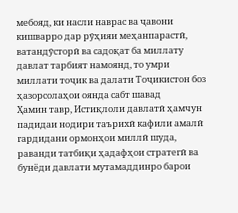мебояд, ки насли наврас ва ҷавони кишварро дар рӯҳияи меҳанпарастӣ, ватандӯсторӣ ва садоқат ба миллату давлат тарбият намоянд, то умри миллати тоҷик ва далати Тоҷикистон боз ҳазорсолаҳои оянда сабт шавад
Ҳамин тавр, Истиқлоли давлатӣ ҳамчун падидаи нодири таърихӣ кафили амалӣ гардидани ормонҳои миллӣ шуда, раванди татбиқи ҳадафҳои стратегӣ ва бунёди давлати мутамаддинро барои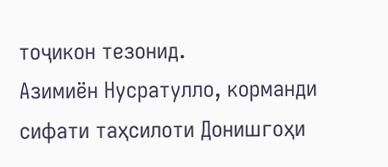тоҷикон тезонид.
Азимиён Нусратулло, корманди сифати таҳсилоти Донишгоҳи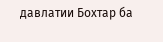давлатии Бохтар ба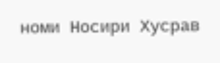номи Носири Хусрав